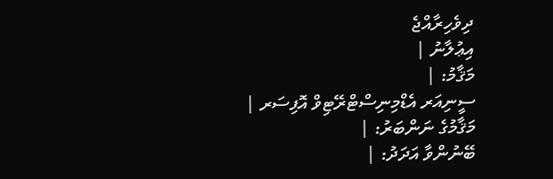ދިވެހިރާއްޖެ
އިޢުލާނު |
މަޤާމު: |
ސީނިއަރ އެޑްމިނިސްޓްރޭޓިވް އޮފިސަރ |
މަޤާމުގެ ނަންބަރު: |
ބޭނުންވާ އަދަދު: |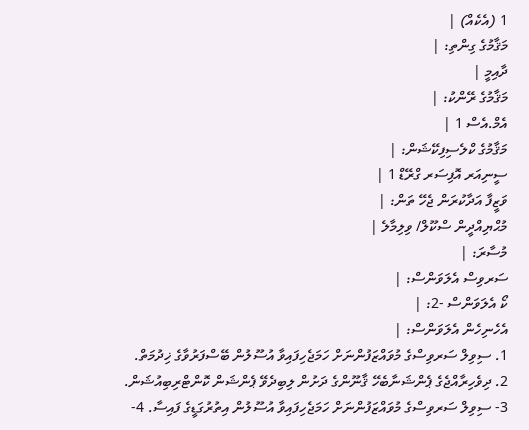1 (އެކެއް) |
މަޤާމުގެ ގިންތި: |
ދާއިމީ |
މަޤާމުގެ ރޭންކު: |
އެމް.އެސް 1 |
މަޤާމުގެ ކްލެސިފިކޭޝަން: |
ސީނިއަރ އޮފިސަރ ގްރޭޑް 1 |
ވަޒީފާ އަދާކުރަން ޖެހޭ ތަން: |
މުޙްޔިއްދީން ސްކޫލް/ ވިލިމާލެ |
މުސާރަ: |
ސަރވިސް އެލަވަންސް: |
ކޯ އެލަވަންސް -2: |
އެހެނިހެން އެލަވަންސް: |
1. ސިވިލް ސަރވިސްގެ މުވައްޒަފުންނަށް ހަމަޖެހިފައިވާ އުސޫލުން ބޭސްފަރުވާގެ ޚިދުމަތް. 2. ދިވެހިރާއްޖެގެ ޕެންޝަނާބެހޭ ޤާނޫންގެ ދަށުން ލިބިދެވޭ ޕެންޝަން ކޮންޓްރިބިއުޝަން. 3- ސިވިލް ސަރވިސްގެ މުވައްޒަފުންނަށް ހަމަޖެހިފައިވާ އުސޫލުން އިތުރުގަޑީގެ ފައިސާ. 4-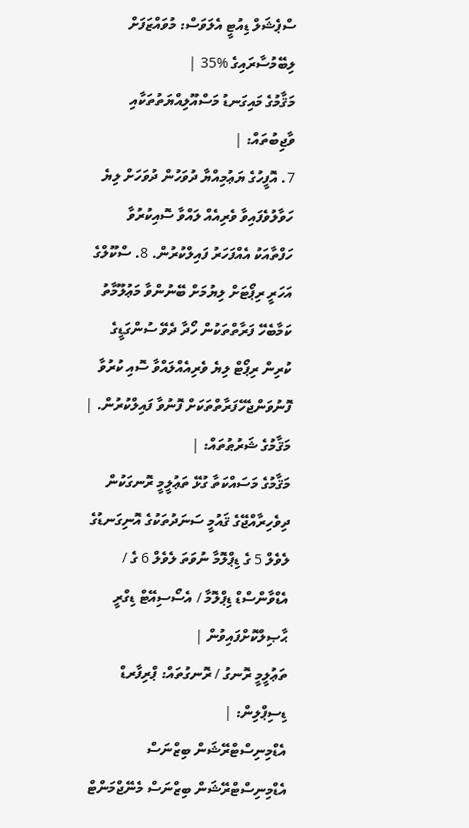ސްޕެޝަލް ޑިއުޓީ އެލަވަސް: މުވައްޒަފަށް ލިބޭމުސާރައިގެ %35 |
މަޤާމުގެ މައިގަނޑު މަސްއޫލިއްޔަތުތަކާއި ވާޖިބުތައް: |
7. އޮފީހުގެ ޔަޢުމިއްޔާ ދުވަހުން ދުވަހަށް ލިޔެ ހަވާލުވެފައިވާ ވެރިއެއް ލައްވާ ސޮއިކުރުވާ ހަފްތާއަކު އެއްފަހަރު ފައިލްކުރުން. 8. ސްކޫލްގެ އަހަރީ ރިޕޯޓަށް ލިޔުމަށް ބޭނުންވާ މަޢުލޫމާތު ކަމާބެހޭ ފަރާތްތަކުން ހޯދާ ދެވޭ ސުންގަޑީގެ ކުރިން ރިޕޯޓް ލިޔެ ވެރިއެއްލައްވާ ސޮއި ކުރުވާ ފޮނުވަންޖެހޭފަރާތްތަކަށް ފޮނުވާ ފައިލްކުރުން. |
މަޤާމުގެ ޝަރުޠުތައް: |
މަޤާމުގެ މަސައްކަތާ ގުޅޭ ތަޢުލީމީ ރޮނގަކުން ދިވެހިރާއްޖޭގެ ޤައުމީ ސަނަދުތަކުގެ އޮނިގަނޑުގެ ލެވެލް 5 ގެ ޑިޕްލޮމާ ނުވަތަ ލެވެލް 6 ގެ / އެޑްވާންސްޑް ޑިޕްލޮމާ / އެސޯސިއޭޓް ޑިގްރީ ޙާޞިލްކޮށްފައިވުން |
ތަޢުލީމީ ރޮނގު / ރޮނގުތައް: ޕްރިފާރޑް ޑިސިޕްލިން: |
އެޑްމިނިސްޓްރޭޝަން ބިޒްނަސް އެޑްމިނިސްޓްރޭޝަން ބިޒްނަސް މެނޭޖްމަންޓް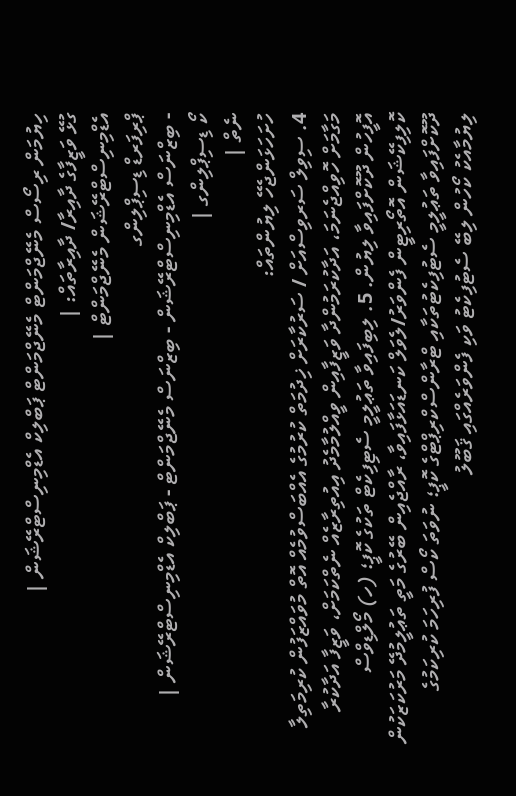ހިޔުމަން ރިސޯސް މެނޭޖްމަންޓް މެނޭޖްމަންޓް ޕަބްލިކް އެޑްމިނިސްޓްރޭޝަން |
ގުޅޭ ވަޒީފާގެ ދާއިރާ/ ދާއިރާތައް: |
އެޑްމިނިސްޓްރޭޝަން މެނޭޖްމަންޓް |
ޕްރިފަރޑް ޑިސިޕްލިންގ
- ބިޒްނަސް އެޑްމިނިސްޓްރޭޝަން - ބިޒްނަސް މެނޭޖްމަންޓް - ޕަބްލިކް އެޑްމިނިސްޓްރޭޝަން |
ކޯ ޑިސިޕްލިންގ |
ނެތް |
ހުށަހަޅަންޖެހޭ ލިޔުންތައް:
4. ސިވިލް ސަރވިސްއަށް / ސަރުކާރަށް ޚިދުމަތް ކުރުމުގެ އެއްބަސްވުމެއް އޮތް މުވައްޒަފުން ކުރިމަތިލާ މަގާމަށް ހޮވިއްޖެނަމަ، އަދާކުރަމުންދާ ވަޒީފާއިން ވީއްލުމާމެދު އިއުތިރާޒެއް ނެތްކަމަށް، ވަޒީފާ އަދާކުރާ އޮފީހުން ދޫކޮށްފައިވާ ލިޔުން. 5. ލިބިފައިވާ ތަޢުލީމީ ސެޓިފިކެޓް ތަކުގެ ކޮޕީ؛ (ހ) މޯލްޑިވްސް ކޮލިފިކޭޝަން އޮތޯރިޓީން ފެންވަރު/ލެވަލް ކަނޑައަޅާފައިވާ، ރާއްޖެއިން ބޭރުގެ މަތީ ތަޢުލީމުދޭ މަރުކަޒަކުން ދޫކޮށްފައިވާ ތަޢުލީމީ ސެޓުފިކެޓުތަކާއި ޓްރާންސްކްރިޕްޓްގެ ކޮޕީ؛ ނުވަތަ ކޯސް ފުރިހަމަ ކުރިކަމުގެ ލިޔުމާއެކު ކޯހުން ލިބޭ ސެޓުފިކެޓު ވަކި ފެންވަރެއްގައި ޤަބޫލު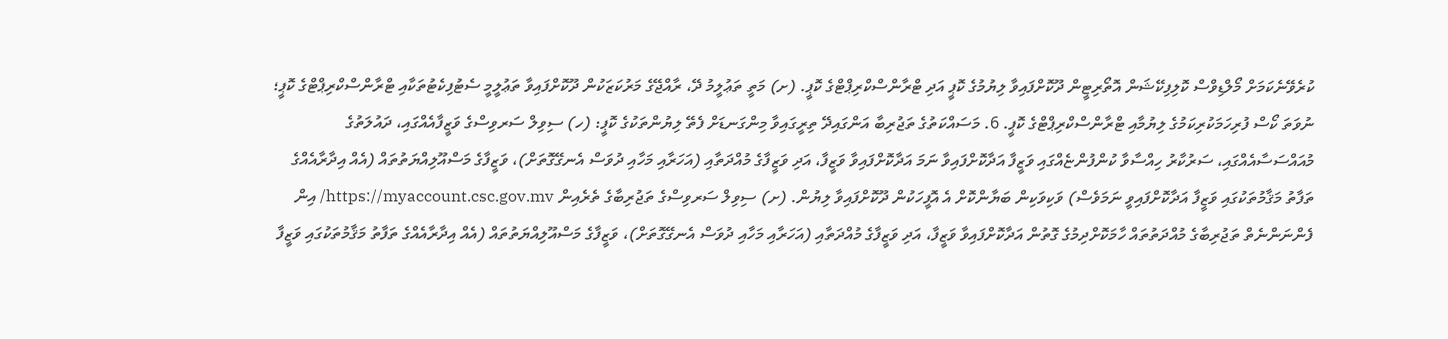ކުރެވޭނެކަމަށް މޯލްޑިވްސް ކޮލިފިކޭޝަން އޮތޯރިޓީން ދޫކޮށްފައިވާ ލިޔުމުގެ ކޮޕީ އަދި ޓްރާންސްކްރިޕްޓްގެ ކޮޕީ. (ށ) މަތީ ތަޢުލީމު ދޭ، ރާއްޖޭގެ މަރުކަޒަކުން ދޫކޮށްފައިވާ ތަޢުލީމީ ސެޓުފިކެޓުތަކާއި ޓްރާންސްކްރިޕްޓްގެ ކޮޕީ؛ ނުވަތަ ކޯސް ފުރިހަމަކުރިކަމުގެ ލިޔުމާއި ޓްރާންސްކްރިޕްޓްގެ ކޮޕީ. 6. މަސައްކަތުގެ ތަޖުރިބާ އަންގައިދޭ ތިރީގައިވާ މިންގަނޑަށް ފެތޭ ލިޔުންތަކުގެ ކޮޕީ: (ހ) ސިވިލް ސަރވިސްގެ ވަޒީފާއެއްގައި، ދައުލަތުގެ މުއައްސަސާއެއްގައި، ސަރުކާރު ހިއްސާވާ ކުންފުންޏެއްގައި ވަޒީފާ އަދާކޮށްފައިވާ ނަމަ އަދާކޮށްފައިވާ ވަޒީފާ، އަދި ވަޒީފާގެ މުއްދަތާއި (އަހަރާއި މަހާއި ދުވަސް އެނގޭގޮތަށް)، ވަޒީފާގެ މަސްއޫލިއްޔަތުތައް (އެއް އިދާރާއެއްގެ ތަފާތު މަޤާމުތަކުގައި ވަޒީފާ އަދާކޮށްފައިވީ ނަމަވެސް) ވަކިވަކިން ބަޔާންކޮށް އެ އޮފީހަކުން ދޫކޮށްފައިވާ ލިޔުން. (ށ) ސިވިލް ސަރވިސްގެ ތަޖުރިބާގެ ތެރެއިން https://myaccount.csc.gov.mv/ އިން ފެންނަންނެތް ތަޖުރިބާގެ މުއްދަތުތައް ހާމަކޮށްދިމުގެ ގޮތުން އަދާކޮށްފައިވާ ވަޒީފާ، އަދި ވަޒީފާގެ މުއްދަތާއި (އަހަރާއި މަހާއި ދުވަސް އެނގޭގޮތަށް)، ވަޒީފާގެ މަސްއޫލިއްޔަތުތައް (އެއް އިދާރާއެއްގެ ތަފާތު މަޤާމުތަކުގައި ވަޒީފާ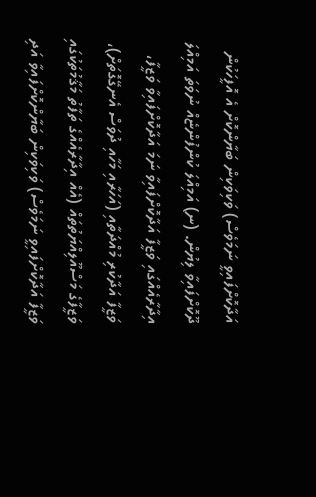އަދާކޮށްފައިވީ ނަމަވެސް) ވަކިވަކިން ބަޔާންކޮށް އެ އޮފީހަކުން ދޫކޮށްފައިވާ ލިޔުން. (ނ) އަމިއްލަ ކުންފުންޏެއް ނުވަތަ އަމިއްލަ އިދާރާއެއްގައި ވަޒީފާ އަދާކޮށްފައިވާ ނަމަ އަދާކޮށްފައިވާ ވަޒީފާ، ވަޒީފާ އަދާކުރި މުއްދަތާއި (އަހަރާއި މަހާއި ދުވަސް އެނގޭގޮތަށް)، ވަޒީފާގެ މަސްއޫލިއްޔަތުތައް (އެއް އިދާރާއެއްގެ ތަފާތު މަޤާމުތަކުގައި ވަޒީފާ އަދާކޮށްފައިވީ ނަމަވެސް) ވަކިވަކިން ބަޔާންކޮށްފައިވާ އަދި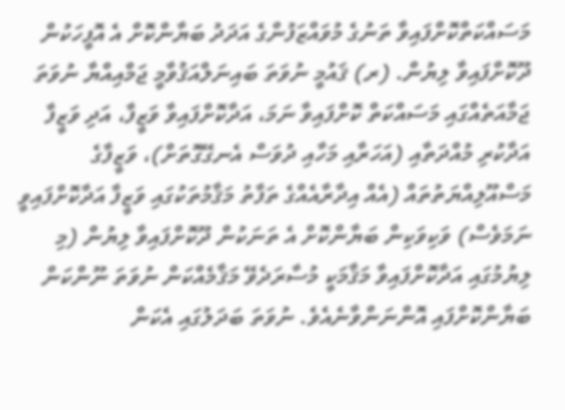މަސައްކަތްކޮށްފައިވާ ތަނުގެ މުވައްޒަފުންގެ އަދަދު ބަޔާންކޮށް އެ އޮފީހަކުން ދޫކޮށްފައިވާ ލިޔުން. (ރ) ޤައުމީ ނުވަތަ ބައިނަލްއަޤުވާމީ ޖަމްއިއްޔާ ނުވަތަ ޖަމާއަތެއްގައި މަސައްކަތް ކޮށްފައިވާ ނަމަ، އަދާކޮށްފައިވާ ވަޒީފާ، އަދި ވަޒީފާ އަދާކުރި މުއްދަތާއި (އަހަރާއި މަހާއި ދުވަސް އެނގޭގޮތަށް)، ވަޒީފާގެ މަސްއޫލިއްޔަތުތައް (އެއް އިދާރާއެއްގެ ތަފާތު މަޤާމުތަކުގައި ވަޒީފާ އަދާކޮށްފައިވީ ނަމަވެސް) ވަކިވަކިން ބަޔާންކޮށް އެ ތަނަކުން ދޫކޮށްފައިވާ ލިޔުން (މި ލިޔުމުގައި އަދާކޮށްފައިވާ މަޤާމަކީ މުސާރަދެވޭ މަޤާމެއްކަން ނުވަތަ ނޫންކަން ބަޔާންކޮށްފައި އޮންނަންވާނެއެވެ. ނުވަތަ ބަދަލުގައި އެކަން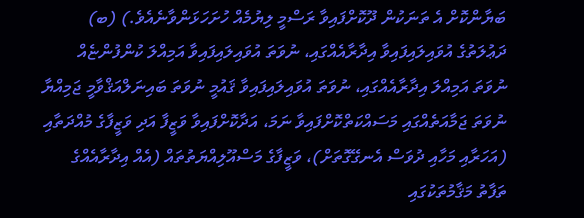ބަޔާންކޮށް އެ ތަނަކުން ދޫކޮށްފައިވާ ރަސްމީ ލިޔުމެއް ހުށަހަޅަންވާނެއެވެ.) (ބ) ދަޢުލަތުގެ އުވައިލައިފައިވާ އިދާރާއެއްގައި، ނުވަތަ އުވައިލައިފައިވާ އަމިއްލަ ކުންފުންޏެއް ނުވަތަ އަމިއްލަ އިދާރާއެއްގައި، ނުވަތަ އުވައިލައިފައިވާ ޤައުމީ ނުވަތަ ބައިނަލްއަޤްވާމީ ޖަމިއްޔާ ނުވަތަ ޖަމާއަތެއްގައި މަސައްކަތްކޮށްފައިވާ ނަމަ، އަދާކޮށްފައިވާ ވަޒީފާ އަދި ވަޒީފާގެ މުއްދަތާއި (އަހަރާއި މަހާއި ދުވަސް އެނގޭގޮތަށް)، ވަޒީފާގެ މަސްއޫލިއްޔަތުތައް (އެއް އިދާރާއެއްގެ ތަފާތު މަޤާމުތަކުގައި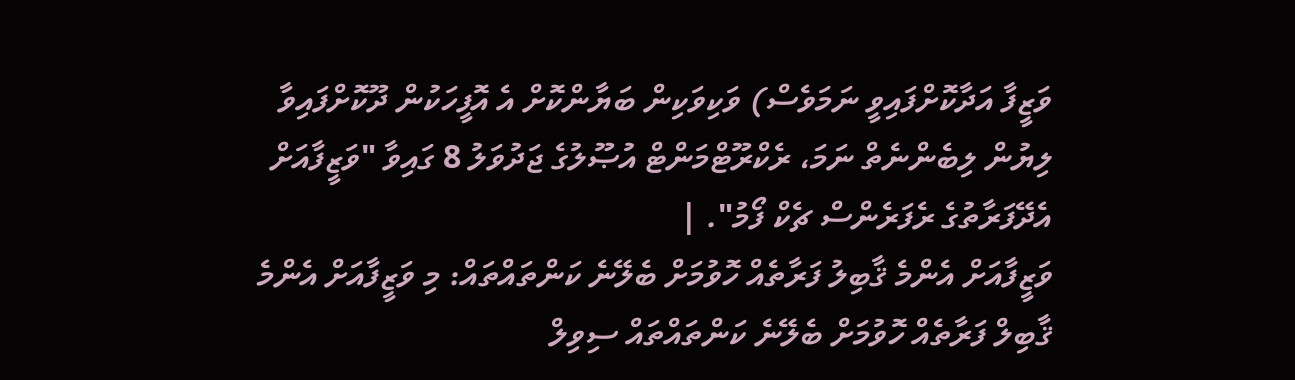ވަޒީފާ އަދާކޮށްފައިވީ ނަމަވެސް) ވަކިވަކިން ބަޔާންކޮށް އެ އޮފީހަކުން ދޫކޮށްފައިވާ ލިޔުން ލިބެންނެތް ނަމަ، ރެކްރޫޓްމަންޓް އުޞޫލުގެ ޖަދުވަލު 8 ގައިވާ "ވަޒީފާއަށް އެދޭފަރާތުގެ ރެފަރެންސް ޗެކް ފޯމު". |
ވަޒީފާއަށް އެންމެ ޤާބިލު ފަރާތެއް ހޮވުމަށް ބެލޭނެ ކަންތައްތައް: މި ވަޒީފާއަށް އެންމެ ޤާބިލް ފަރާތެއް ހޮވުމަށް ބެލޭނެ ކަންތައްތައް ސިވިލް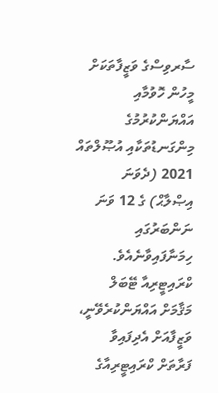ސާރވިސްގެ ވަޒީފާތަކަށް މީހުން ހޮވުމާއި އައްޔަންކުރުމުގެ މިންގަނޑުތަކާއި އުޞޫލްތައް 2021 (ދެވަނަ އިޞްލާޙް) ގެ 12 ވަނަ ނަންބަރުގައި ހިމަނާފައިވާނެއެވެ. ކްރައިޓީރިއާ ޓޭބަލް
މަޤާމަށް އައްޔަންކުރެވޭނީ، ވަޒީފާއަށް އެދިފައިވާ ފަރާތަށް ކްރައިޓީރިއާގެ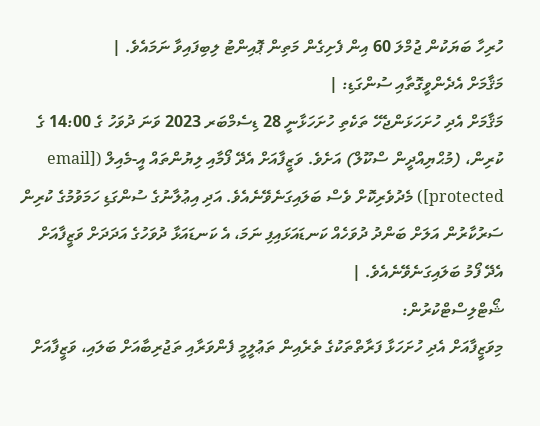ހުރިހާ ބަޔަކުން ޖުމްލަ 60 އިން ފެށިގެން މަތިން ޕޮއިންޓު ލިބިފައިވާ ނަމައެވެ. |
މަޤާމަށް އެދެންވީގޮތާއި ސުންގަޑި: |
މަޤާމަށް އެދި ހުށަހަޅަންޖެހޭ ތަކެތި ހުށަހަޅާނީ 28 ޑިސެމްބަރ 2023 ވަނަ ދުވަހު ގެ 14:00 ގެ ކުރިން، (މުޙްޔިއްދީން ސްކޫލް) އަށެވެ. ވަޒީފާއަށް އެދޭ ފޯމާއި ލިޔުންތައް އީ-މެއިލް ([email protected]) މެދުވެރިކޮށް ވެސް ބަލައިގަނެވޭނެއެވެ. އަދި އިޢުލާނުގެ ސުންގަޑި ހަމަވުމުގެ ކުރިން ސަރުކާރުން އަލަށް ބަންދު ދުވަހެއް ކަނޑައަޅައިފި ނަމަ، އެ ކަނޑައަޅާ ދުވަހުގެ އަދަދަށް ވަޒީފާއަށް އެދޭ ފޯމު ބަލައިގަނެވޭނެއެވެ. |
ޝޯޓްލިސްޓްކުރުން:
މިވަޒީފާއަށް އެދި ހުށަހަޅާ ފަރާތްތަކުގެ ތެރެއިން ތަޢުލީމީ ފެންވަރާއި ތަޖުރިބާއަށް ބަލައި، ވަޒީފާއަށް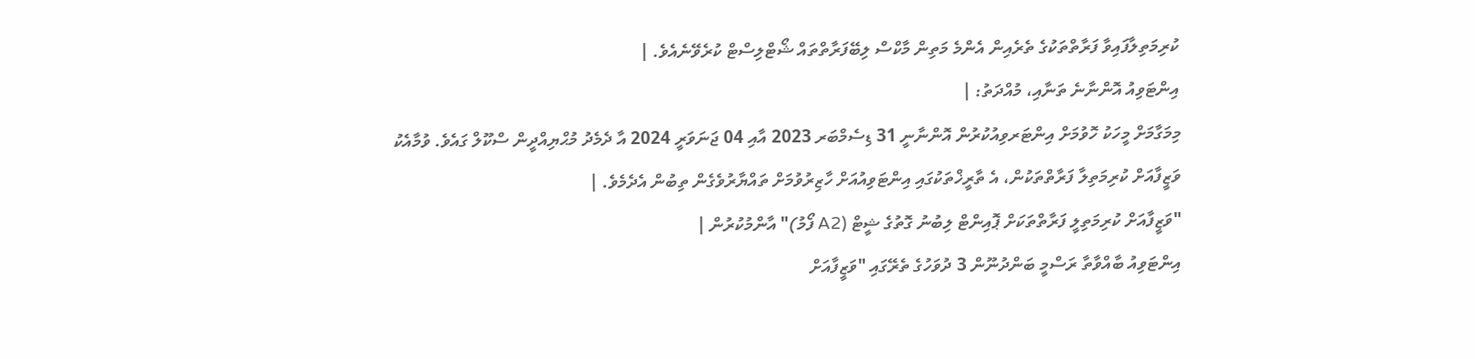ކުރިމަތިލާފައިވާ ފަރާތްތަކުގެ ތެރެއިން އެންމެ މަތިން މާކްސް ލިބޭފަރާތްތައް ޝޯޓްލިސްޓް ކުރެވޭނެއެވެ. |
އިންޓަވިއު އޮންނާނެ ތަނާއި، މުއްދަތު: |
މިމަގާމަށް މީހަކު ހޮވުމަށް އިންޓަރވިއުކުރުން އޮންނާނީ 31 ޑިސެމްބަރ 2023 އާއި 04 ޖަނަވަރީ 2024 އާ ދެމެދު މުޙްޔިއްދީން ސްކޫލް ގައެވެ. ވުމާއެކު ވަޒީފާއަށް ކުރިމަތިލާ ފަރާތްތަކުން، އެ ތާރީޚްތަކުގައި އިންޓަވިއުއަށް ހާޒިރުވުމަށް ތައްޔާރުވެގެން ތިބުން އެދެމެވެ. |
"ވަޒީފާއަށް ކުރިމަތިލީ ފަރާތްތަކަށް ޕޮއިންޓް ލިބުނު ގޮތުގެ ޝީޓް (A2 ފޯމު)" އާންމުކުރުން |
އިންޓަވިއު ބާއްވާތާ ރަސްމީ ބަންދުނޫން 3 ދުވަހުގެ ތެރޭގައި "ވަޒީފާއަށް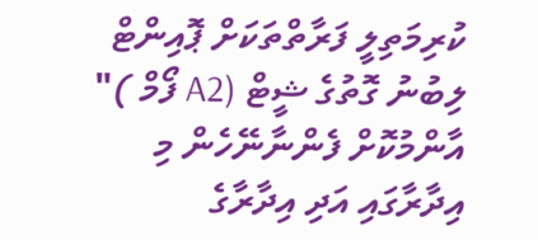ކުރިމަތިލީ ފަރާތްތަކަށް ޕޮއިންޓް ލިބުނު ގޮތުގެ ޝީޓް (A2 ފޯމް )" އާންމުކޮށް ފެންނާނޭހެން މި އިދާރާގައި އަދި އިދާރާގެ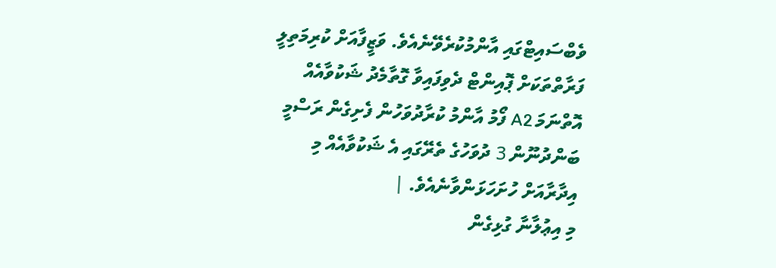ވެބްސައިޓްގައި އާންމުކުރެވޭނެއެވެ. ވަޒީފާއަށް ކުރިމަތިލީ ފަރާތްތަކަށް ޕޮއިންޓް ދެވިފައިވާ ގޮތާމެދު ޝަކުވާއެއް އޮތްނަމަ A2 ފޯމު އާންމު ކުރާދުވަހުން ފެށިގެން ރަސްމީ ބަންދުނޫން 3 ދުވަހުގެ ތެރޭގައި އެ ޝަކުވާއެއް މި އިދާރާއަށް ހުށަހަޅަންވާނެއެވެ. |
މި އިޢުލާނާ ގުޅިގެން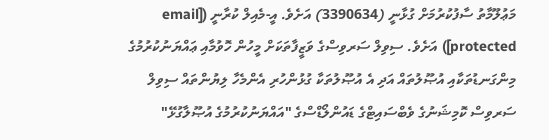މަޢުލޫމާތު ސާފުކުރުމަށް ގުޅާނީ (3390634) އަށެވެ. އީ-މެއިލް ކުރާނީ ([email protected]) އަށެވެ. ސިވިލް ސަރވިސްގެ ވަޒީފާތަކަށް މީހުން ހޮވުމާއި ޢައްޔަނުކުރުމުގެ މިންގަނޑުތަކާއި އުޞޫލުތައް އަދި އެ އުޞޫލުތަކާ ގުޅުންހުރި އެންމެހާ ލިޔުންތައް ސިވިލް ސަރވިސް ކޮމިޝަނުގެ ވެބްސައިޓްގެ ޑައުންލޯޑްސްގެ "އައްޔަނުކުރުމުގެ އުޞޫލާގުޅޭ"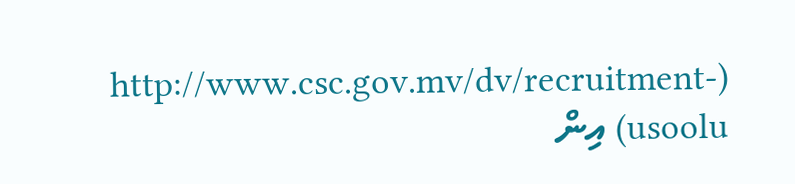(http://www.csc.gov.mv/dv/recruitment-usoolu) އިން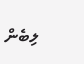ލިބެން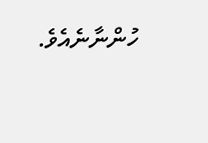ހުންނާނެއެވެ.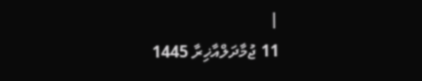|
11 ޖުމާދަލްއާޚިރާ 1445